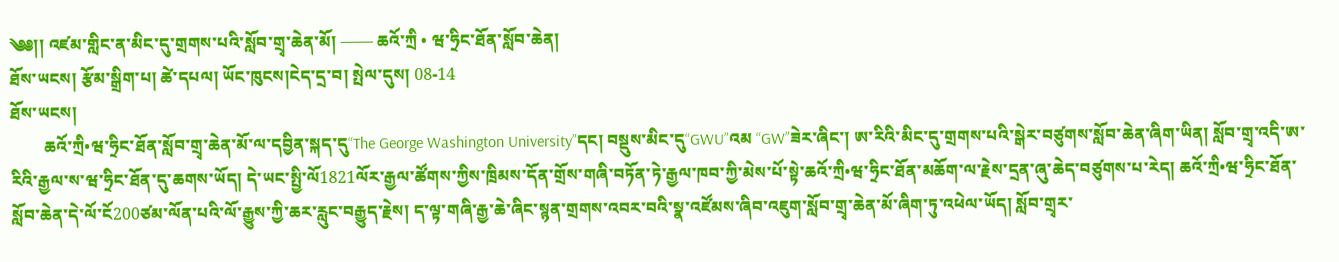༄༅།། འཛམ་གླིང་ན་མིང་དུ་གྲགས་པའི་སློབ་གྲྭ་ཆེན་མོ། —— ཆའོ་ཀྲི • ཝ་ཧྲིང་ཐོན་སློབ་ཆེན།
ཐོས་ཡངས། རྩོམ་སྒྲིག་པ། ཚེ་དཔལ། ཡོང་ཁུངས།ངེད་དྲ་བ། སྤེལ་དུས། 08-14
ཐོས་ཡངས།
        ཆའོ་ཀྲི•ཝ་ཧྲིང་ཐོན་སློབ་གྲྭ་ཆེན་མོ་ལ་དབྱིན་སྐད་དུ“The George Washington University”དང། བསྡུས་མིང་དུ“GWU”འམ “GW”ཟེར་ཞིང་། ཨ་རིའི་མིང་དུ་གྲགས་པའི་སྒེར་བཙུགས་སློབ་ཆེན་ཞིག་ཡིན། སློབ་གྲྭ་འདི་ཨ་རིའི་རྒྱལ་ས་ཝ་ཧྲིང་ཐོན་དུ་ཆགས་ཡོད། དེ་ཡང་སྤྱི་ལོ1821ལོར་རྒྱལ་ཚོགས་ཀྱིས་ཁྲིམས་དོན་གྲོས་གཞི་བཏོན་ཏེ་རྒྱལ་ཁབ་ཀྱི་མེས་པོ་སྟེ་ཆའོ་ཀྲི•ཝ་ཧྲིང་ཐོན་མཆོག་ལ་རྗེས་དྲན་ཞུ་ཆེད་བཙུགས་པ་རེད། ཆའོ་ཀྲི•ཝ་ཧྲིང་ཐོན་སློབ་ཆེན་དེ་ལོ་ངོ200ཙམ་ལོན་པའི་ལོ་རྒྱུས་ཀྱི་ཆར་རླུང་བརྒྱུད་རྗེས། ད་ལྟ་གཞི་རྒྱ་ཆེ་ཞིང་སྙན་གྲགས་འབར་བའི་སྣ་འཛོམས་ཞིབ་འཇུག་སློབ་གྲྭ་ཆེན་མོ་ཞིག་ཏུ་འཕེལ་ཡོད། སློབ་གྲྭར་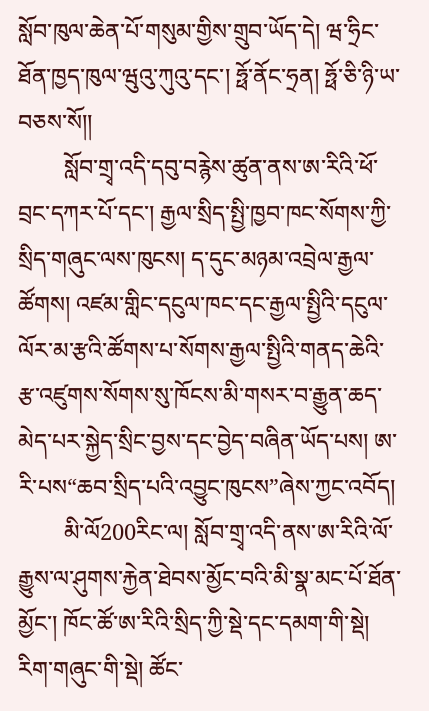སློབ་ཁུལ་ཆེན་པོ་གསུམ་གྱིས་གྲུབ་ཡོད་དེ། ཝ་ཧྲིང་ཐོན་ཁྱད་ཁུལ་ཝུའུ་ཀུའུ་དང་། ཧྥོ་ནོང་ཧྲན། ཧྥོ་ཅི་ཉི་ཡ་བཅས་སོ།།
        སློབ་གྲྭ་འདི་དབུ་བརྙེས་ཚུན་ནས་ཨ་རིའི་ཕོ་བྲང་དཀར་པོ་དང་། རྒྱལ་སྲིད་སྤྱི་ཁྱབ་ཁང་སོགས་ཀྱི་སྲིད་གཞུང་ལས་ཁུངས། ད་དུང་མཉམ་འབྲེལ་རྒྱལ་ཚོགས། འཛམ་གླིང་དངུལ་ཁང་དང་རྒྱལ་སྤྱིའི་དངུལ་ལོར་མ་རྩའི་ཚོགས་པ་སོགས་རྒྱལ་སྤྱིའི་གནད་ཆེའི་རྩ་འཛུགས་སོགས་སུ་ཁོངས་མི་གསར་བ་རྒྱུན་ཆད་མེད་པར་སྐྱེད་སྲིང་བྱས་དང་བྱེད་བཞིན་ཡོད་པས། ཨ་རི་པས“ཆབ་སྲིད་པའི་འབྱུང་ཁུངས”ཞེས་ཀྱང་འབོད།
        མི་ལོ200རིང་ལ། སློབ་གྲྭ་འདི་ནས་ཨ་རིའི་ལོ་རྒྱུས་ལ་ཤུགས་རྐྱེན་ཐེབས་མྱོང་བའི་མི་སྣ་མང་པོ་ཐོན་མྱོང་། ཁོང་ཚོ་ཨ་རིའི་སྲིད་ཀྱི་སྡེ་དང་དམག་གི་སྡེ། རིག་གཞུང་གི་སྡེ། ཚོང་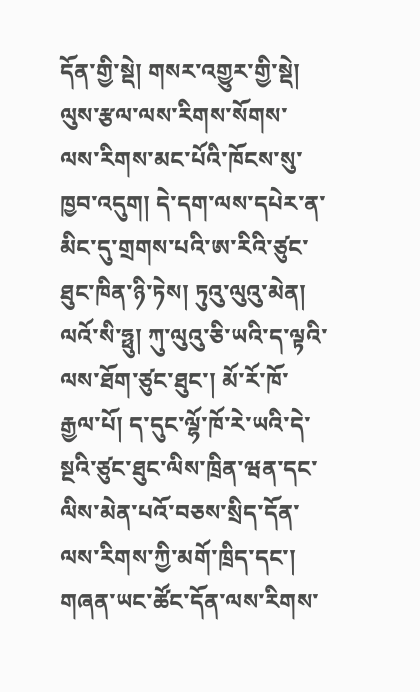དོན་གྱི་སྡེ། གསར་འགྱུར་གྱི་སྡེ། ལུས་རྩལ་ལས་རིགས་སོགས་ལས་རིགས་མང་པོའི་ཁོངས་སུ་ཁྱབ་འདུག། དེ་དག་ལས་དཔེར་ན་མིང་དུ་གྲགས་པའི་ཨ་རིའི་ཙུང་ཐུང་ཁིན་ཉི་ཏེས། ཏུའུ་ལུའུ་མེན། ལའོ་སི་ཧྥུ། ཀུ་ལུའུ་ཅི་ཡའི་ད་ལྟའི་ལས་ཐོག་ཙུང་ཐུང་། མོ་རོ་ཁོ་རྒྱལ་པོ། ད་དུང་ལྷོ་ཁོ་རེ་ཡའི་དེ་སྔའི་ཙུང་ཐུང་ལིས་ཁྲིན་ཝན་དང་ལིས་མེན་པའོ་བཅས་སྲིད་དོན་ལས་རིགས་ཀྱི་མགོ་ཁྲིད་དང་། གཞན་ཡང་ཚོང་དོན་ལས་རིགས་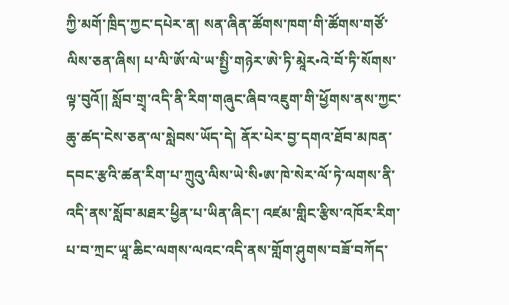ཀྱི་མགོ་ཁྲིད་ཀྱང་དཔེར་ན། སན་ཞིན་ཚོགས་ཁག་གི་ཚོགས་གཙོ་ལིས་ཅན་ཞིས། པ་ལི་ཨོ་ལེ་ཡ་སྤྱི་གཉེར་ཨེ་ཏི་མཱེར•འེ་བོ་ཏི་སོགས་ལྟ་བུའོ།། སློབ་གྲྭ་འདི་ནི་རིག་གཞུང་ཞིབ་འཇུག་གི་ཕྱོགས་ནས་ཀྱང་ཆུ་ཚད་ངེས་ཅན་ལ་སླེབས་ཡོད་དེ། ནོར་པེར་བྱ་དགའ་ཐོབ་མཁན་དབང་རྩའི་ཚན་རིག་པ་ཀྲུའུ་ལིས་ཡེ་སི•ཨ་ཁེ་སེར་ལོ་ཏེ་ལགས་ནི་འདི་ནས་སློབ་མཐར་ཕྱིན་པ་ཡིན་ཞིང་། འཛམ་གླིང་རྩིས་འཁོར་རིག་པ་བ་ཀྲང་ཡཱ་ཆིང་ལགས་ལའང་འདི་ནས་གློག་ཤུགས་བཟོ་བཀོད་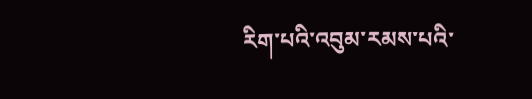རིག་པའི་འབུམ་རམས་པའི་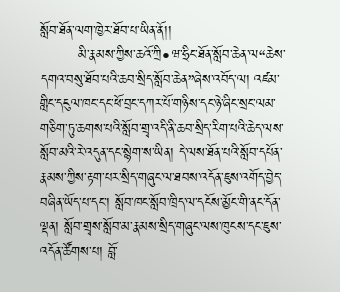སློབ་ཐོན་ལག་ཁྱེར་ཐོབ་པ་ཡིན་ནོ།།
        མི་རྣམས་ཀྱིས་ཆའོ་ཀྲི•ཝ་ཧྲིང་ཐོན་སློབ་ཆེན་ལ“ཆེས་དགའ་བསུ་ཐོབ་པའི་ཆབ་སྲིད་སློབ་ཆེན”ཞེས་འབོད་ལ། འཛམ་གླིང་དངུལ་ཁང་དང་ཕོ་བྲང་དཀར་པོ་གཉིས་དང་ཉེ་ཞིང་སྲང་ལམ་གཅིག་ཏུ་ཆགས་པའི་སློབ་གྲྭ་འདི་ནི་ཆབ་སྲིད་རིག་པའི་ཆེད་ལས་སློབ་མའི་རེ་འདུན་དང་སྙེག་ས་ཡིན། དེ་ལས་ཐོན་པའི་སློབ་དཔོན་རྣམས་ཀྱིས་རྟག་པར་སྲིད་གཞུང་ལ་ཐབས་འདོན་ཇུས་འགོད་བྱེད་བཞིན་ཡོད་པ་དང་། སློབ་ཁང་སློབ་ཁྲིད་ལ་དངོས་མྱོང་གི་ནང་དོན་ལྡན། སློབ་གྲྭས་སློབ་མ་རྣམས་སྲིད་གཞུང་ལས་ཁུངས་དང་ཇུས་འདོན་ཚོགས་པ། བློ་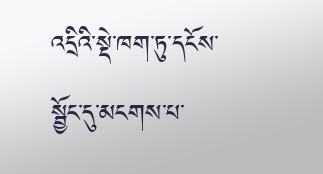འདྲིའི་སྡེ་ཁག་ཏུ་དངོས་སྦྱོང་དུ་མངགས་པ་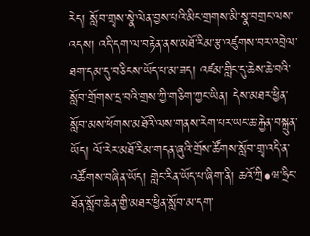རེད། སློབ་གྲྭས་སྣེ་ལེན་བྱས་པའི་མིང་གྲགས་མི་སྣ་བགྲང་ལས་འདས། འདི་དག་ལ་བརྟེན་ནས་མཐོ་རིམ་རྩ་འཛུགས་བར་འབྲེལ་ཐག་དམ་དུ་བཅིངས་ཡོད་པ་མ་ཟད། འཛམ་གླིང་དུ་ཆེས་ཆེ་བའི་སློབ་གྲོགས་དྲ་བའི་གྲས་ཀྱི་གཅིག་ཀྱང་ཡིན། དེས་མཐར་ཕྱིན་སློབ་མས་ཕོགས་མཐོའི་ལས་གནས་རེག་པར་ཡང་ཆ་རྐྱེན་བསྐྲུན་ཡོད། ལོ་རེར་མཐོ་རིམ་གདན་ཞུའི་གྲོས་ཚོགས་སློབ་གྲྭ་འདི་ན་འཚོགས་བཞིན་ཡོད། གླེང་རིན་ཡོད་པ་ཞིག་ནི། ཆའོ་ཀྲི•ཝ་ཧྲིང་ཐོན་སློབ་ཆེན་གྱི་མཐར་ཕྱིན་སློབ་མ་དག་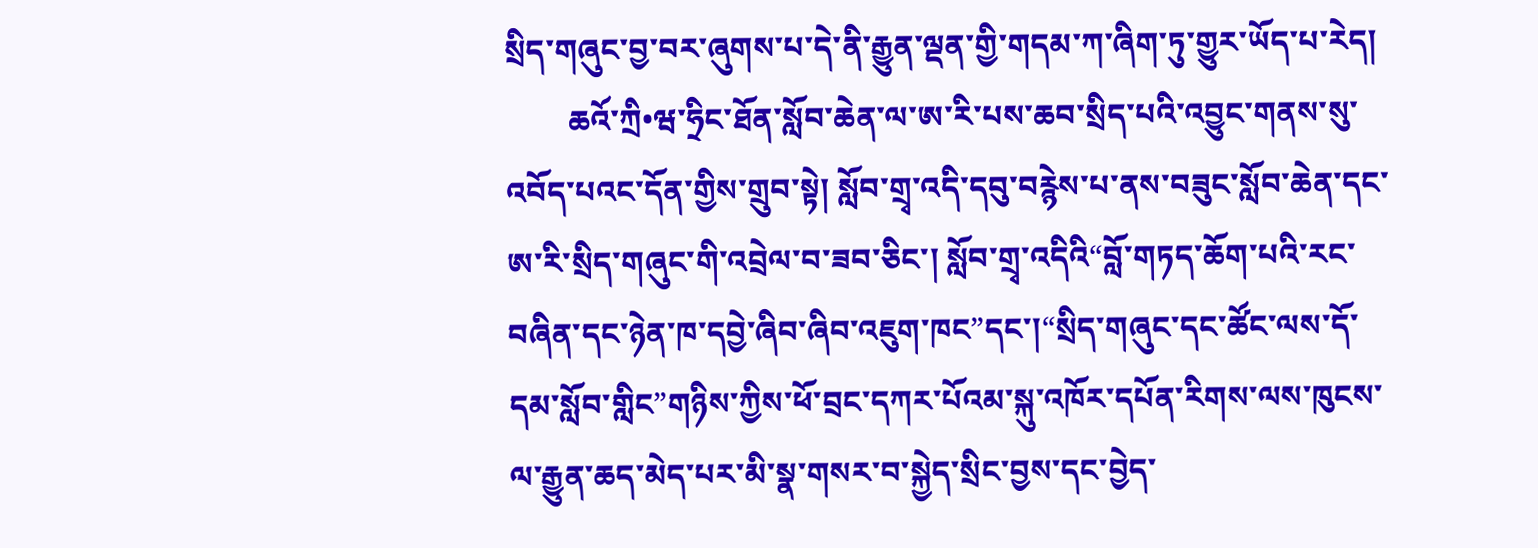སྲིད་གཞུང་བྱ་བར་ཞུགས་པ་དེ་ནི་རྒྱུན་ལྡན་གྱི་གདམ་ཀ་ཞིག་ཏུ་གྱུར་ཡོད་པ་རེད།
        ཆའོ་ཀྲི•ཝ་ཧྲིང་ཐོན་སློབ་ཆེན་ལ་ཨ་རི་པས་ཆབ་སྲིད་པའི་འབྱུང་གནས་སུ་འབོད་པའང་དོན་གྱིས་གྲུབ་སྟེ། སློབ་གྲྭ་འདི་དབུ་བརྙེས་པ་ནས་བཟུང་སློབ་ཆེན་དང་ཨ་རི་སྲིད་གཞུང་གི་འབྲེལ་བ་ཟབ་ཅིང་། སློབ་གྲྭ་འདིའི“བློ་གཏད་ཆོག་པའི་རང་བཞིན་དང་ཉེན་ཁ་དབྱེ་ཞིབ་ཞིབ་འཇུག་ཁང”དང་།“སྲིད་གཞུང་དང་ཚོང་ལས་དོ་དམ་སློབ་གླིང”གཉིས་ཀྱིས་ཕོ་བྲང་དཀར་པོའམ་སྐུ་འཁོར་དཔོན་རིགས་ལས་ཁུངས་ལ་རྒྱུན་ཆད་མེད་པར་མི་སྣ་གསར་བ་སྐྱེད་སྲིང་བྱས་དང་བྱེད་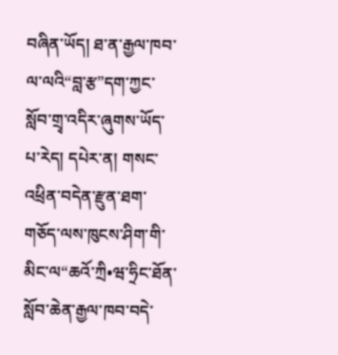བཞིན་ཡོད། ཐ་ན་རྒྱལ་ཁབ་ལ་ལའི“བླ་རྩ”དག་ཀྱང་སློབ་གྲྭ་འདིར་ཞུགས་ཡོད་པ་རེད། དཔེར་ན། གསང་འཕྲིན་བདེན་རྫུན་ཐག་གཅོད་ལས་ཁུངས་ཤིག་གི་མིང་ལ“ཆའོ་ཀྲི•ཝ་ཧྲིང་ཐོན་སློབ་ཆེན་རྒྱལ་ཁབ་བདེ་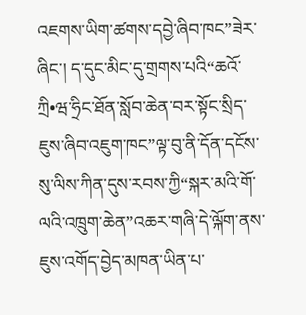འཇགས་ཡིག་ཚགས་དབྱེ་ཞིབ་ཁང”ཟེར་ཞིང་། ད་དུང་མིང་དུ་གྲགས་པའི“ཆའོ་ཀྲི•ཝ་ཧྲིང་ཐོན་སློབ་ཆེན་བར་སྟོང་སྲིད་ཇུས་ཞིབ་འཇུག་ཁང”ལྟ་བུ་ནི་དོན་དངོས་སུ་ལིས་ཀིན་དུས་རབས་ཀྱི“སྐར་མའི་གོ་ལའི་འཁྲུག་ཆེན”འཆར་གཞི་དེ་ལྐོག་ནས་ཇུས་འགོད་བྱེད་མཁན་ཡིན་པ་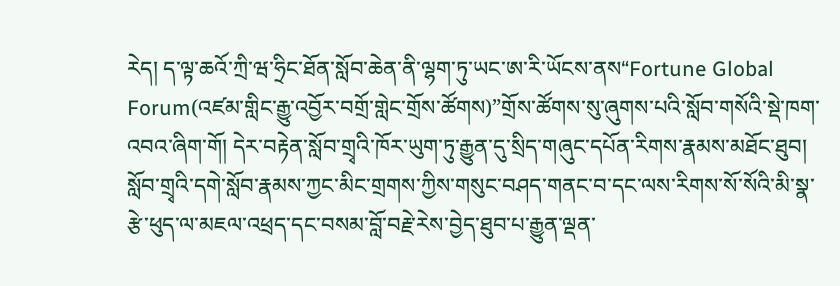རེད། ད་ལྟ་ཆའོ་ཀྲི་ཝ་ཧྲིང་ཐོན་སློབ་ཆེན་ནི་ལྷག་ཏུ་ཡང་ཨ་རི་ཡོངས་ནས“Fortune Global Forum(འཛམ་གླིང་རྒྱུ་འབྱོར་བགྲོ་གླེང་གྲོས་ཚོགས)”གྲོས་ཚོགས་སུ་ཞུགས་པའི་སློབ་གསོའི་སྡེ་ཁག་འབའ་ཞིག་གོ། དེར་བརྟེན་སློབ་གྲྭའི་ཁོར་ཡུག་ཏུ་རྒྱུན་དུ་སྲིད་གཞུང་དཔོན་རིགས་རྣམས་མཐོང་ཐུབ། སློབ་གྲྭའི་དགེ་སློབ་རྣམས་ཀྱང་མིང་གྲགས་ཀྱིས་གསུང་བཤད་གནང་བ་དང་ལས་རིགས་སོ་སོའི་མི་སྣ་རྩེ་ཕུད་ལ་མཇལ་འཕྲད་དང་བསམ་བློ་བརྗེ་རེས་བྱེད་ཐུབ་པ་རྒྱུན་ལྡན་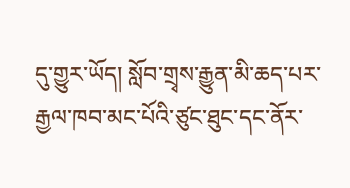དུ་གྱུར་ཡོད། སློབ་གྲྭས་རྒྱུན་མི་ཆད་པར་རྒྱལ་ཁབ་མང་པོའི་ཙུང་ཐུང་དང་ནོར་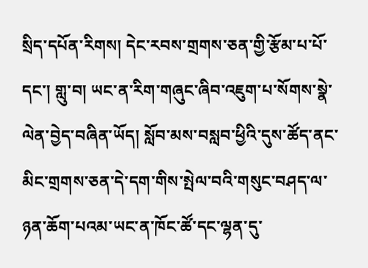སྲིད་དཔོན་རིགས། དེང་རབས་གྲགས་ཅན་གྱི་རྩོམ་པ་པོ་དང་། གླུ་བ། ཡང་ན་རིག་གཞུང་ཞིབ་འཇུག་པ་སོགས་སྣེ་ལེན་བྱེད་བཞིན་ཡོད། སློབ་མས་བསླབ་ཕྱིའི་དུས་ཚོད་ནང་མིང་གྲགས་ཅན་དེ་དག་གིས་སྤེལ་བའི་གསུང་བཤད་ལ་ཉན་ཆོག་པའམ་ཡང་ན་ཁོང་ཚོ་དང་ལྷན་དུ་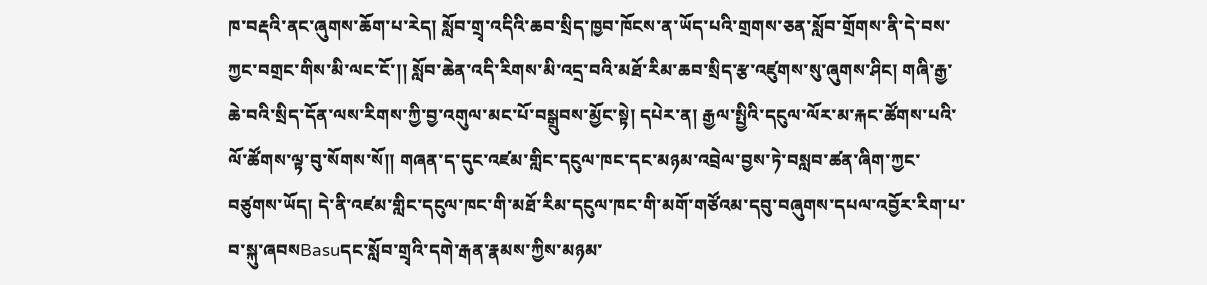ཁ་བརྡའི་ནང་ཞུགས་ཆོག་པ་རེད། སློབ་གྲྭ་འདིའི་ཆབ་སྲིད་ཁྱབ་ཁོངས་ན་ཡོད་པའི་གྲགས་ཅན་སློབ་གྲོགས་ནི་དེ་བས་ཀྱང་བགྲང་གིས་མི་ལང་ངོ་།། སློབ་ཆེན་འདི་རིགས་མི་འདྲ་བའི་མཐོ་རིམ་ཆབ་སྲིད་རྩ་འཛུགས་སུ་ཞུགས་ཤིང། གཞི་རྒྱ་ཆེ་བའི་སྲིད་དོན་ལས་རིགས་ཀྱི་བྱ་འགུལ་མང་པོ་བསྒྲུབས་མྱོང་སྟེ། དཔེར་ན། རྒྱལ་སྤྱིའི་དངུལ་ལོར་མ་རྐང་ཚོགས་པའི་ལོ་ཚོགས་ལྟ་བུ་སོགས་སོ།། གཞན་ད་དུང་འཛམ་གླིང་དངུལ་ཁང་དང་མཉམ་འབྲེལ་བྱས་ཏེ་བསླབ་ཚན་ཞིག་ཀྱང་བཙུགས་ཡོད། དེ་ནི་འཛམ་གླིང་དངུལ་ཁང་གི་མཐོ་རིམ་དངུལ་ཁང་གི་མགོ་གཙོའམ་དབུ་བཞུགས་དཔལ་འབྱོར་རིག་པ་བ་སྐུ་ཞབསBasuདང་སློབ་གྲྭའི་དགེ་རྒན་རྣམས་ཀྱིས་མཉམ་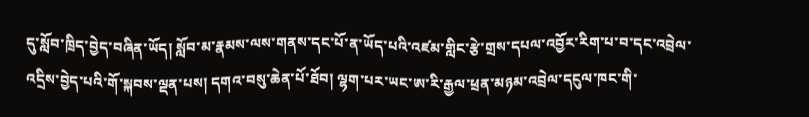དུ་སློབ་ཁྲིད་བྱེད་བཞིན་ཡོད། སློབ་མ་རྣམས་ལས་གནས་དང་པོ་ན་ཡོད་པའི་འཛམ་གླིང་རྩེ་གྲས་དཔལ་འབྱོར་རིག་པ་བ་དང་འབྲེལ་འདྲིས་བྱེད་པའི་གོ་སྐབས་ལྡན་པས། དགའ་བསུ་ཆེན་པོ་ཐོབ། ལྷག་པར་ཡང་ཨ་རི་རྒྱལ་ཕྲན་མཉམ་འབྲེལ་དངུལ་ཁང་གི་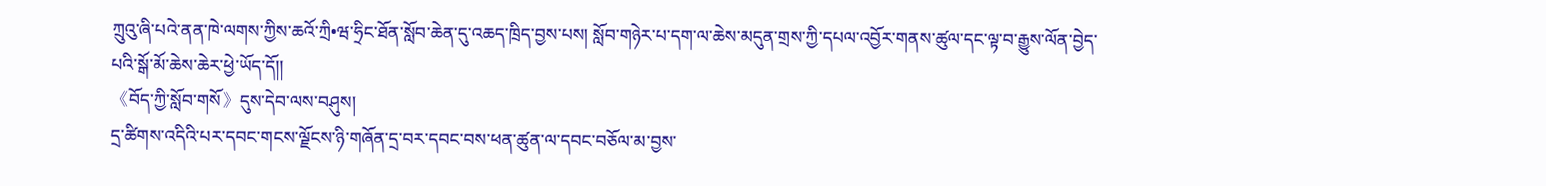ཀྲུའུ་ཞི་པའེ་ནན་ཁེ་ལགས་ཀྱིས་ཆའོ་ཀྲི•ཝ་ཧྲིང་ཐོན་སློབ་ཆེན་དུ་འཆད་ཁྲིད་བྱས་པས། སློབ་གཉེར་པ་དག་ལ་ཆེས་མདུན་གྲས་ཀྱི་དཔལ་འབྱོར་གནས་ཚུལ་དང་ལྟ་བ་རྒྱུས་ལོན་བྱེད་པའི་སྒོ་མོ་ཆེས་ཆེར་ཕྱེ་ཡོད་དོ།།
《བོད་ཀྱི་སློབ་གསོ》དུས་དེབ་ལས་བཤུས།
དྲ་ཚིགས་འདིའི་པར་དབང་གངས་ལྗོངས་ཉི་གཞོན་དྲ་བར་དབང་བས་ཕན་ཚུན་ལ་དབང་བཅོལ་མ་བྱས་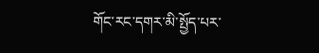གོང་རང་དགར་མི་སྤྱོད་པར་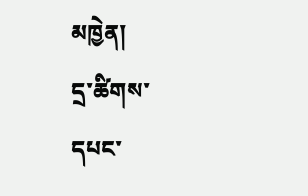མཁྱེན།
དྲ་ཚིགས་དཔང་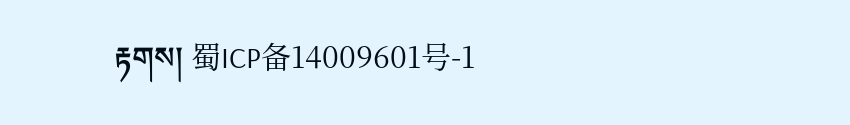རྟགས། 蜀ICP备14009601号-1